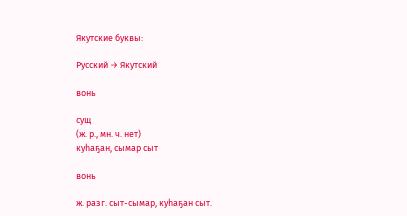Якутские буквы:

Русский → Якутский

вонь

сущ
(ж. р., мн. ч. нет)
куһаҕан, сымар сыт

вонь

ж. разг. сыт-сымар, куһаҕан сыт.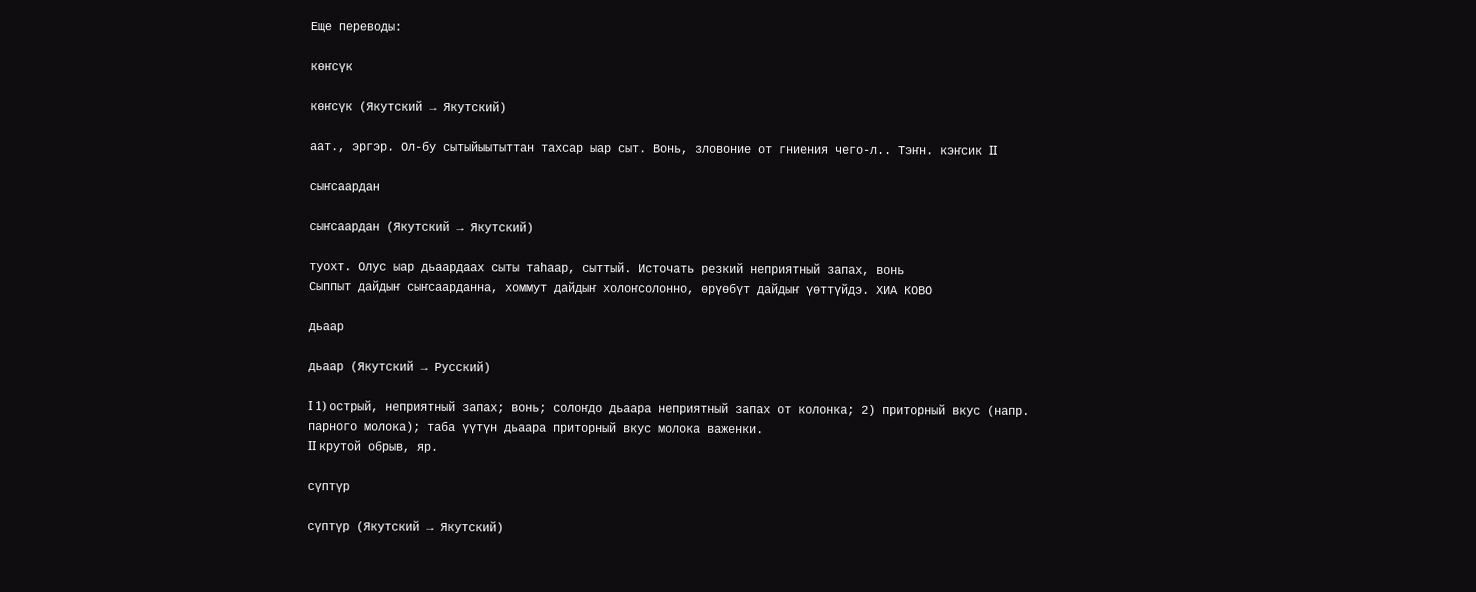Еще переводы:

көҥсүк

көҥсүк (Якутский → Якутский)

аат., эргэр. Ол-бу сытыйыытыттан тахсар ыар сыт. Вонь, зловоние от гниения чего-л.. Тэҥн. кэҥсик II

сыҥсаардан

сыҥсаардан (Якутский → Якутский)

туохт. Олус ыар дьаардаах сыты таһаар, сыттый. Источать резкий неприятный запах, вонь
Сыппыт дайдыҥ сыҥсаарданна, хоммут дайдыҥ холоҥсолонно, өрүөбүт дайдыҥ үөттүйдэ. ХИА КОВО

дьаар

дьаар (Якутский → Русский)

I 1) острый, неприятный запах; вонь; солоҥдо дьаара неприятный запах от колонка; 2) приторный вкус (напр. парного молока); таба үүтүн дьаара приторный вкус молока важенки.
II крутой обрыв, яр.

сүптүр

сүптүр (Якутский → Якутский)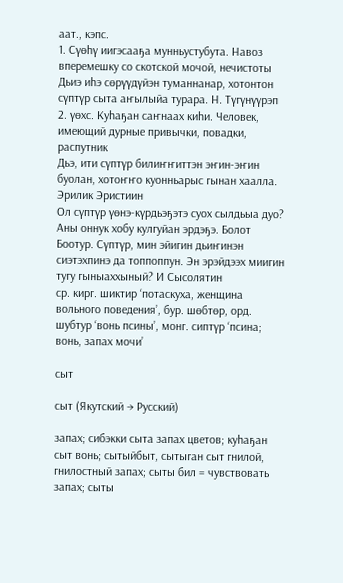аат., кэпс.
1. Сүөһү иигэсааҕа мунньустубута. Навоз вперемешку со скотской мочой, нечистоты
Дьиэ иһэ сөрүүдүйэн туманнанар, хотонтон сүптүр сыта аҥылыйа турара. Н. Түгүнүүрэп
2. үөхс. Куһаҕан саҥнаах киһи. Человек, имеющий дурные привычки, повадки, распутник
Дьэ, ити сүптүр билиҥҥиттэн эҥин-эҥин буолан, хотоҥҥо куонньарыс гынан хаалла. Эрилик Эристиин
Ол сүптүр үөнэ-күрдьэҕэтэ суох сылдьыа дуо? Аны оннук хобу кулгуйан эрдэҕэ. Болот Боотур. Сүптүр, мин эйигин дьиҥинэн сиэтэхпинэ да топпоппун. Эн эрэйдээх миигин тугу гыныаххыный? И Сысолятин
ср. кирг. шиктир ‘потаскуха, женщина вольного поведения’, бур. шөбтөр, орд. шубтур ‘вонь псины’, монг. сиптүр ‘псина; вонь, запах мочи’

сыт

сыт (Якутский → Русский)

запах; сибэкки сыта запах цветов; куһаҕан сыт вонь; сытыйбыт, сытыган сыт гнилой, гнилостный запах; сыты бил = чувствовать запах; сыты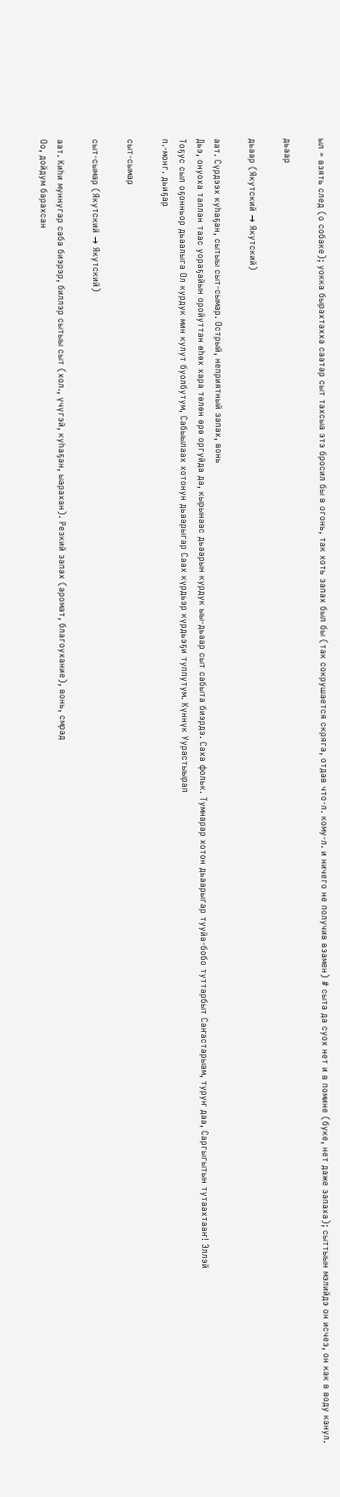ыл = взять след (о собаке); уокка бырахтахха саатар сыт тахсыа этэ бросил бы в огонь, так хоть запах был бы (так сокрушается скряга, отдав что-л. кому-л. и ничего не получив взамен) # сыта да суох нет и в помине (буке, нет даже запаха); сыттыын мэлийдэ он исчез, он как в воду канул.

дьаар

дьаар (Якутский → Якутский)

аат. Сүрдээх куһаҕан, сытыы сыт-сымар. Острый, неприятный запах, вонь
Дьэ, онуоха таллан таас уораҕайын оройуттан өһөх хара төлөн өрө оргуйда да, кырынаас дьаарын курдук ыы-дьаар сыт сабыта биэрдэ. Саха фольк. Тумнарар хотон дьаарыгар тууйа-бобо туттарбыт Саҥастарыам, туруҥ даа, Саргыгытын тутаахтааҥ! Эллэй
Тоҕус сыл оҕонньор дьаалыга Ол курдук мин кулут буолбутум, Сабыылаах хотонун дьаарыгар Саах күрдьэр күрдьэҕи туппутум. Күннүк Уурастыырап
п.-монг. дьиҕар

сыт-сымар

сыт-сымар (Якутский → Якутский)

аат. Киһи муннугар саба биэрэр, биллэр сытыы сыт (хол., үчүгэй, куһаҕан, ыарахан). Резкий запах (аромат, благоухание), вонь, смрад
Оо, дойдум барахсан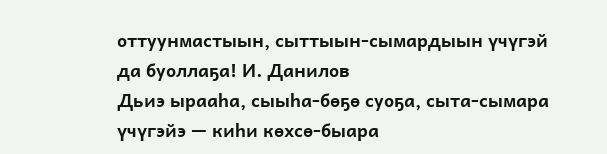оттуунмастыын, сыттыын-сымардыын үчүгэй да буоллаҕа! И. Данилов
Дьиэ ырааһа, сыыһа-бөҕө суоҕа, сыта-сымара үчүгэйэ — киһи көхсө-быара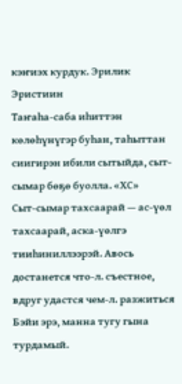кэҥиэх курдук. Эрилик Эристиин
Таҥаһа-саба иһиттэн көлөһүнүгэр буһан, таһыттан сиигирэн ибили сытыйда, сыт-сымар бөҕө буолла. «ХС»
Сыт-сымар тахсаарай — ас-үөл тахсаарай, аска-үөлгэ тииһиниллээрэй. Авось достанется что-л. съестное, вдруг удастся чем-л. разжиться
Бэйи эрэ, манна тугу гына турдамый.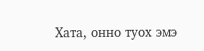Хата, онно туох эмэ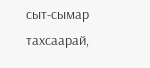сыт-сымар тахсаарай,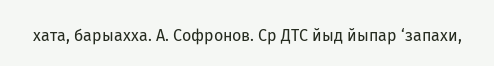хата, барыахха. А. Софронов. Ср ДТС йыд йыпар ‘запахи,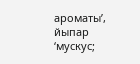ароматы’, йыпар ‘мускус;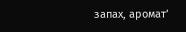запах, аромат’